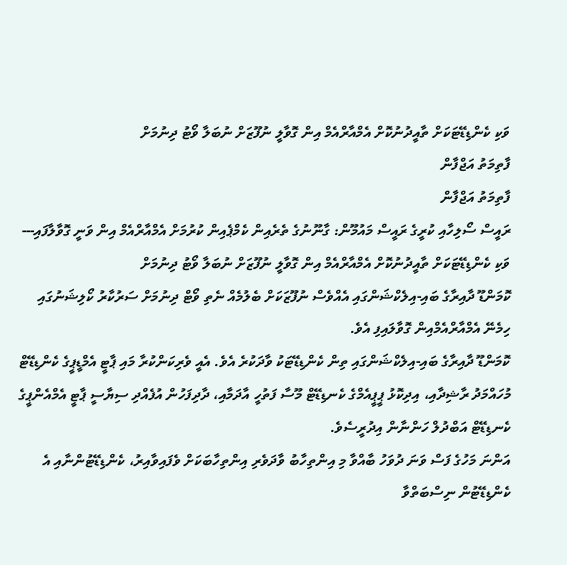ވަކި ކެންޑިޑޭޓަކަށް ތާއީދުނުކޮށް އެމްއާރްއެމް އިން ގޮވާލީ ނުފޫޒަށް ނުބަލާ ވޯޓު ދިނުމަށް
ފާތިމަތު އަޖްފާން
ފާތިމަތު އަޖްފާން
ރައީސް ސޯލިހާއި ކުރީގެ ރައީސް މައުމޫން: ގާނޫނުގެ ތެރެއިން ކެމްޕެއިން ކުރުމަށް އެމްއާރްއެމް އިން ވަނީ ގޮވާލާފައި---
ވަކި ކެންޑިޑޭޓަކަށް ތާއީދުނުކޮށް އެމްއާރްއެމް އިން ގޮވާލީ ނުފޫޒަށް ނުބަލާ ވޯޓު ދިނުމަށް
ކޮމަންޑޫ ދާއިރާގެ ބައި-އިލެކްޝަންގައި އެއްވެސް ނުފޫޒަކަށް ބެލުމެއް ނެތި ވޯޓް ދިނުމަށް ސަރުކާރު ކޯލިޝަނުގައި ހިމެނޭ އެމްއާރްއެމްއިން ގޮވާލައިފި އެވެ.
ކޮމަންޑޫ ދާއިރާގެ ބައި-އިލެކްޝަންގައި ތިން ކެންޑިޑޭޓަކު ވާދަކުރެ އެވެ. އެއީ ވެރިކަންކުރާ މައި ޕާޓީ އެމްޑީޕީގެ ކެންޑިޑޭޓް މުހައްމަދު ރާޝިދާއި، އިދިކޮޅު ޕީޕީއެމްގެ ކެނޑިޑޭޓް މޫސާ ފަތުހީ އާދަމާއި، ދާދިފަހުން އުފެއްދި ސިޔާސީ ޕާޓީ އެމްއެންޕީގެ ކެނޑިޑޭޓް އަބްދުލް ހަންނާން އިދުރީސެވެ.
އަންނަ މަހުގެ ފަސް ވަނަ ދުވަހު ބާއްވާ މި އިންތިހާބު ވާދަވެރި އިންތިހާބަކަށް ވެފައިވާއިރު، ކެންޑިޑޭޓުންނާއި އެ ކެންޑިޑޭޓުން ނިސްބަތްވާ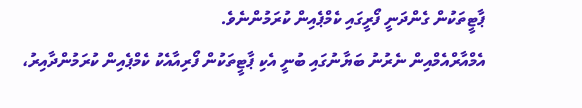ޕާޓީތަކުން ގެންދަނީ ފޯރީގައި ކެމްޕެއިން ކުރަމުންނެވެ.
އެމްއާރްއެމްއިން ނެރުނު ބަޔާނުގައި ބުނީ އެކި ޕާޓީތަކުން ފޯރިއާއެކު ކެމްޕެއިން ކުރަމުންދާއިރު،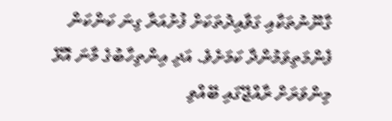ގާނޫނުތަކާއި ގަވާއިދުތަކަށް ފުށުއަރާ ގިނަ ކަންކަން ފެންމަތިވަމުންދާ ކަމަށެވެ. އަދި އިންތިހާބުގެ މާނަ އޮޅޭ މިންވަރަށް ރާއްޖޭގައި ބޭއްވި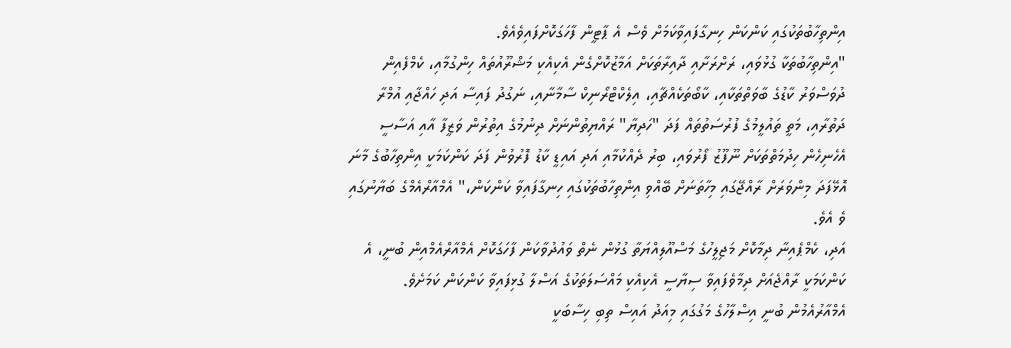އިންތިހާބުތަކުގައި ކަންކަން ހިނގާފައިވާކަމަށް ވެސް އެ ޕާޓީން ފާހަގަކޮށްފައިވެއެވެ.
"އިންތިހާބުތަކާ ގުޅުވައި، ރަށްރަށާއި ދާއިރާތަކަށް އަމާޒުކޮށްގެން އެކިއެކި މަޝްރޫއުތައް ހިންގުމާއި، ކެމްފެއިން ދުވަސްވަރު ކާޑުގެ ބާވަތްތަކާއި، ކާބޯތަކެއްޗާއި، އިލެކްޓްރޯނިކް ސާމާނާއި، ނަގުދު ފައިސާ އަދި ހައްޖާއި އުމްރާ ދަތުރާއި، މަތީ ތައުލީމުގެ ފުރުސަތުތައް ފަދަ "ހަދިޔާ" ރައްޔިތުންނަށް ދިނުމުގެ އިތުރުން ވަޒީފާ އާއި އަސާސީ އެހެނިހެން ހިދުމަތްތަކަށް ނޫފޫޒު ފޯރުވައި، ބިރު ދެއްކުމާއި އަދި އައިޑީ ކާޑު ފޮރުވުން ފަދަ ކަންކަމަކީ އިންތިހާބުގެ މާނަ އޮޅޭފަދަ މިންވަރަށް ރާއްޖޭގައި މިހާތަނަށް ބޭއްވި އިންތިހާބުތަކުގައި ހިނގާފައިވާ ކަންކަން،" އެމްއާރްއެމްގެ ބަޔާނުގައި ވެ އެވެ.
އަދި، ކެމްޕެއިނާ ދިމާކޮށް މަޖިލީހުގެ މަސްއޫލިއްޔަތާ ގުޅުން ނެތް ވައުދުވާކަން ފާހަގަކޮށް އެމްއާރްއެމްއިން ބުނީ، އެ ކަންކަމަކީ ރާއްޖެއަށް ދިމާވެފައިވާ ސިޔާސީ އެކިއެކި މައްސަލަތަކުގެ އަސްލާ ގުޅިފައިވާ ކަންކަން ކަމަށެވެ.
އެމްއާރުއެމުން ބުނީ އިސްލާހުގެ މަގުގައި މިއަދު އައިސް ތިބި ހިސާބަކީ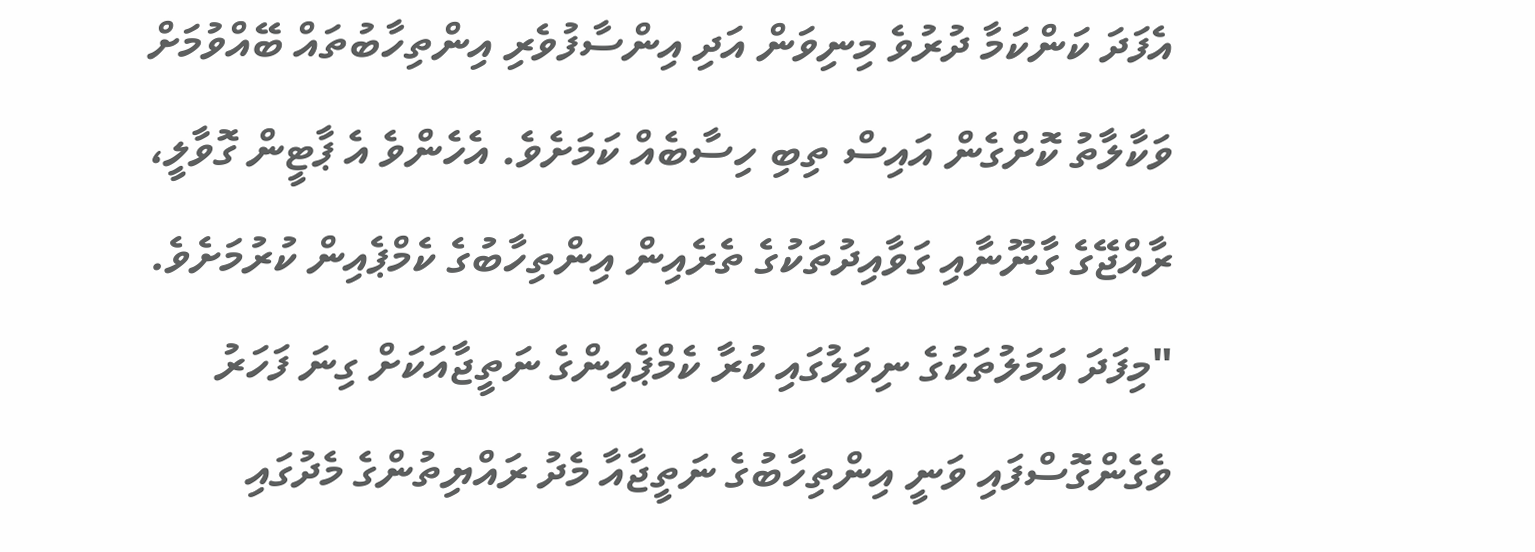އެފަދަ ކަންކަމާ ދުރުވެ މިނިވަން އަދި އިންސާފުވެރި އިންތިހާބުތައް ބޭއްވުމަށް ވަކާލާތު ކޮށްގެން އައިސް ތިބި ހިސާބެއް ކަމަށެވެ. އެހެންވެ އެ ޕާޓީން ގޮވާލީ، ރާއްޖޭގެ ގާނޫނާއި ގަވާއިދުތަކުގެ ތެރެއިން އިންތިހާބުގެ ކެމްޕެއިން ކުރުމަށެވެ.
"މިފަދަ އަމަލުތަކުގެ ނިވަލުގައި ކުރާ ކެމްޕެއިންގެ ނަތީޖާއަކަށް ގިނަ ފަހަރު ވެގެންގޮސްފައި ވަނީ އިންތިހާބުގެ ނަތީޖާއާ މެދު ރައްޔިތުންގެ މެދުގައި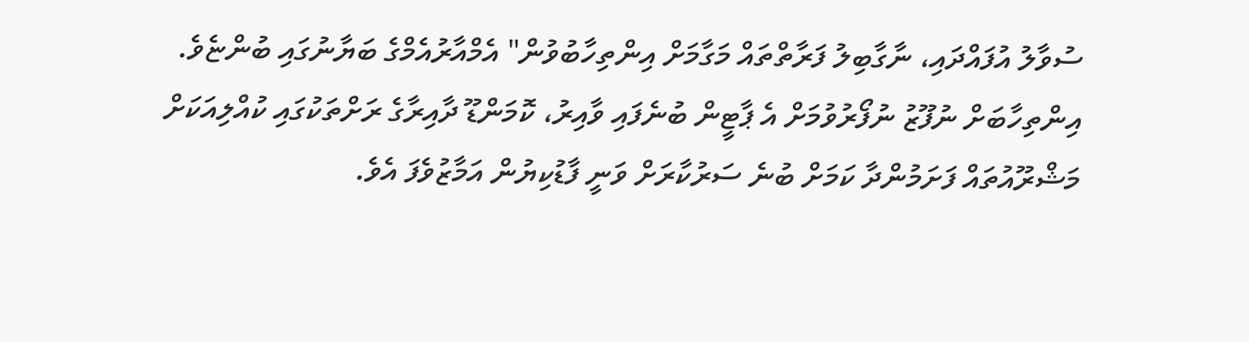ސުވާލު އުފައްދައި، ނާގާބިލު ފަރާތްތައް މަގާމަށް އިންތިހާބުވުން" އެމްއާރުއެމްގެ ބަޔާނުގައި ބުންޏެވެ.
އިންތިހާބަށް ނުފޫޒު ނުފޯރުވުމަށް އެ ޕާޓީން ބުނެފައި ވާއިރު، ކޮމަންޑޫ ދާއިރާގެ ރަށްތަކުގައި ކުއްލިއަކަށް މަޝްރޫއުތައް ފަށަމުންދާ ކަމަށް ބުނެ ސަރުކާރަށް ވަނީ ފާޑުކިޔުން އަމާޒުވެފަ އެވެ.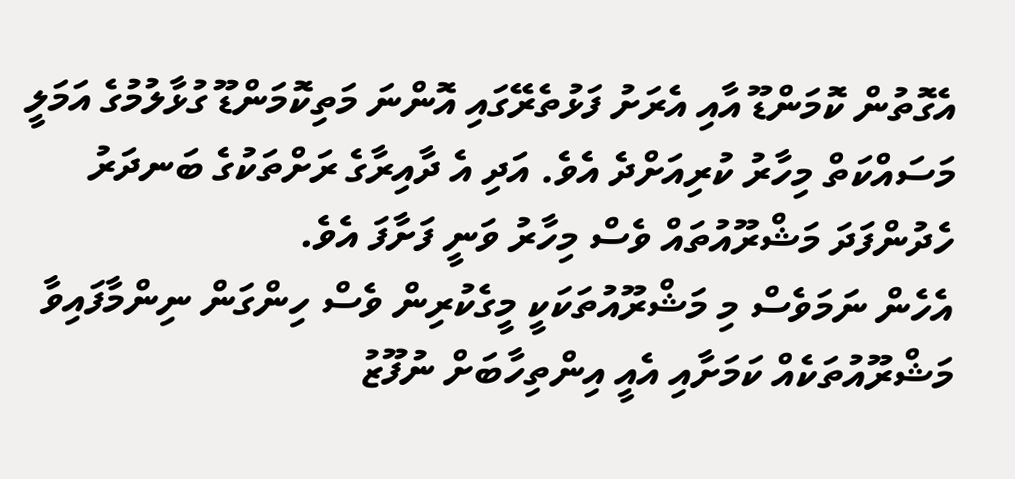އެގޮތުން ކޮމަންޑޫ އާއި އެރަށު ފަޅުތެރޭގައި އޮންނަ މަތިކޮމަންޑޫ ގުޅާލުމުގެ އަމަލީ މަސައްކަތް މިހާރު ކުރިއަށްދެ އެވެ. އަދި އެ ދާއިރާގެ ރަށްތަކުގެ ބަނދަރު ހެދުންފަދަ މަޝްރޫއުތައް ވެސް މިހާރު ވަނީ ފަށާފަ އެވެ.
އެހެން ނަމަވެސް މި މަޝްރޫއުތަކަކީ މީގެކުރިން ވެސް ހިންގަން ނިންމާފައިވާ މަޝްރޫއުތަކެއް ކަމަށާއި އެއީ އިންތިހާބަށް ނުފޫޒު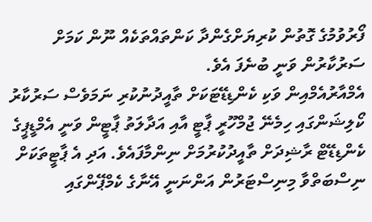ފޯރުވުމުގެ ގޮތުން ކުރިޔަށްގެންދާ ކަންތައްތަކެއް ނޫން ކަމަށް ސަރުކާރުން ވަނީ ބުނެފަ އެވެ.
އެމްއާރުއެމްއިން ވަކި ކެންޑިޑޭޓަކަށް ތާއީދުނުކުރި ނަމަވެސް ސަރުކާރު ކޯލިޝަންގައި ހިމެނޭ ޖުމްހޫރީ ޕާޓީ އާއި އަދާލަތު ޕާޓީން ވަނީ އެމްޑީޕީގެ ކެންޑިޑޭޓް ރާޝިދަށް ތާއީދުކުރުމަށް ނިންމާފައެވެ. އަދި އެ ޕާޓީތަކަށް ނިސްބަތްވާ މިނިސްޓަރުން އަންނަނީ އޭނާގެ ކެމްޕޭންގައި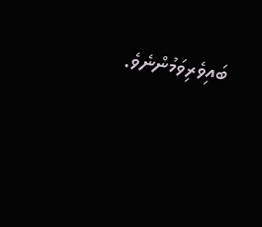ބައިވެރިވަމުންނެވެ.